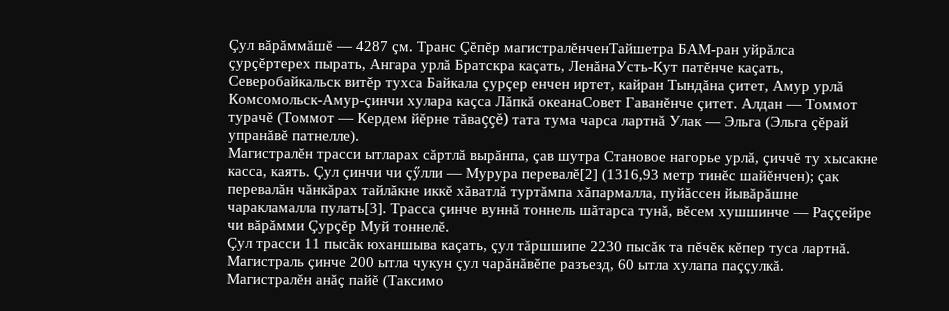Çул вăрăммăшĕ — 4287 çм. Транс Çĕпĕр магистралĕнченТайшетра БАМ-ран уйрăлса çурçĕртерех пырать, Ангара урлă Братскра каçать, ЛенăнаУсть-Кут патĕнче каçать, Северобайкальск витĕр тухса Байкала çурçер енчен иртет, кайран Тындăна çитет, Амур урлă Комсомольск-Амур-çинчи хулара каçса Лăпкă океанаСовет Гаванĕнче çитет. Алдан — Томмот турачĕ (Томмот — Кердем йĕрне тăваççĕ) тата тума чарса лартнă Улак — Эльга (Эльга çĕрай упранăвĕ патнелле).
Магистралĕн трасси ытларах сăртлă вырăнпа, çав шутра Становое нагорье урлă, çиччĕ ту хысакне касса, каять. Çул çинчи чи çӳлли — Мурура перевалĕ[2] (1316,93 метр тинĕс шайĕнчен); çак перевалăн чăнкăрах тайлăкне иккĕ хăватлă туртăмпа хăпармалла, пуйăссен йывăрăшне чаракламалла пулать[3]. Трасса çинче вуннă тоннель шăтарса тунă, вĕсем хушшинче — Раççейре чи вăрăмми Çурçĕр Муй тоннелĕ.
Çул трасси 11 пысăк юханшыва каçать, çул тăршшипе 2230 пысăк та пĕчĕк кĕпер туса лартнă. Магистраль çинче 200 ытла чукун çул чарăнăвĕпе разъезд, 60 ытла хулапа паççулкă.
Магистралĕн анăç пайĕ (Таксимо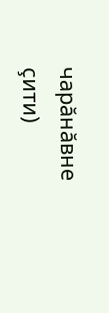чарăнăвне çити)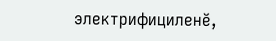электрифициленĕ,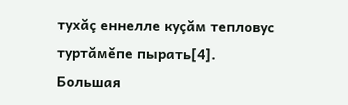тухăç еннелле куçăм тепловус туртăмĕпе пырать[4].
Большая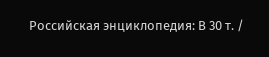Российская энциклопедия: В 30 т. /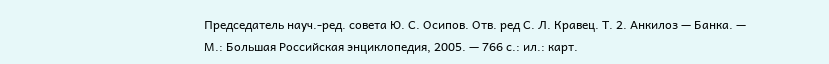Председатель науч.-ред. совета Ю. С. Осипов. Отв. ред С. Л. Кравец. Т. 2. Анкилоз — Банка. — М.: Большая Российская энциклопедия, 2005. — 766 с.: ил.: карт.